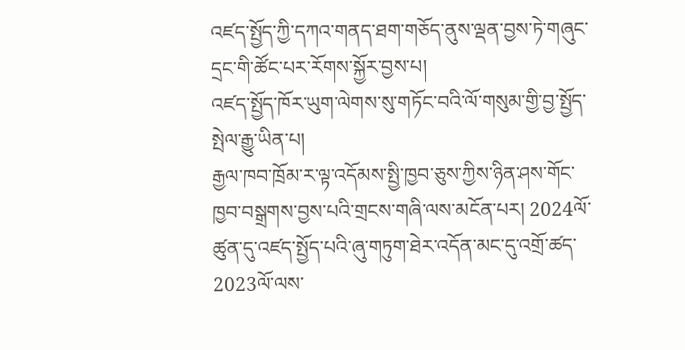འཛད་སྤྱོད་ཀྱི་དཀའ་གནད་ཐག་གཅོད་ནུས་ལྡན་བྱས་ཏེ་གཞུང་དྲང་གི་ཚོང་པར་རོགས་སྐྱོར་བྱས་པ།
འཛད་སྤྱོད་ཁོར་ཡུག་ལེགས་སུ་གཏོང་བའི་ལོ་གསུམ་གྱི་བྱ་སྤྱོད་སྤེལ་རྒྱུ་ཡིན་པ།
རྒྱལ་ཁབ་ཁྲོམ་ར་ལྟ་འདོམས་སྤྱི་ཁྱབ་ཅུས་ཀྱིས་ཉིན་ཤས་གོང་ཁྱབ་བསྒྲགས་བྱས་པའི་གྲངས་གཞི་ལས་མངོན་པར། 2024ལོ་ཚུན་དུ་འཛད་སྤྱོད་པའི་ཞུ་གཏུག་ཐེར་འདོན་མང་དུ་འགྲོ་ཚད་2023ལོ་ལས་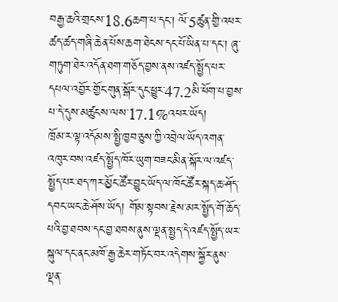བརྒྱ་ཆའི་གྲངས་18.6ཆག་པ་དང་། ལོ་5ཚུན་གྱི་འཕར་ཚད་ཚད་གཞི་ཆེན་པོས་ཆག་ཐེངས་དང་པོ་ཡིན་པ་དང་། ཞུ་གཏུག་ཐེར་འདོན་ཐག་གཅོད་བྱས་ནས་འཛད་སྤྱོད་པར་དཔལ་འབྱོར་གྱོང་གུན་སྒོར་དུང་ཕྱུར་47.2མི་ཕོག་པ་བྱས་པ་དེ་དུས་མཚུངས་ལས་17.1%འཕར་ཡོད།
ཁྲོམ་ར་ལྟ་འདོམས་སྤྱི་ཁྱབ་ཅུས་ཀྱི་འབྲེལ་ཡོད་འགན་འཁུར་བས་འཛད་སྤྱོད་ཁོར་ཡུག་བཟང་མིན་སྐོར་ལ་འཛད་སྤྱོད་པར་ཐད་ཀར་མྱོང་ཚོར་བྱུང་ཡོད་ལ་ཁོང་ཚོར་སྐད་ཆ་ཤོད་དབང་ཡང་ཆེ་ཤོས་ཡོད། གོམ་སྟབས་རྗེས་མར་སྤྱོད་གོ་ཆོད་པའི་བྱ་ཐབས་དང་བྱ་ཐབས་ནུས་ལྡན་སྤྱད་དེ་འཛད་སྤྱོད་ཡར་སྐུལ་དང་ནང་མཁོ་རྒྱ་ཆེར་གཏོང་བར་འདེགས་སྐྱོར་ནུས་ལྡན་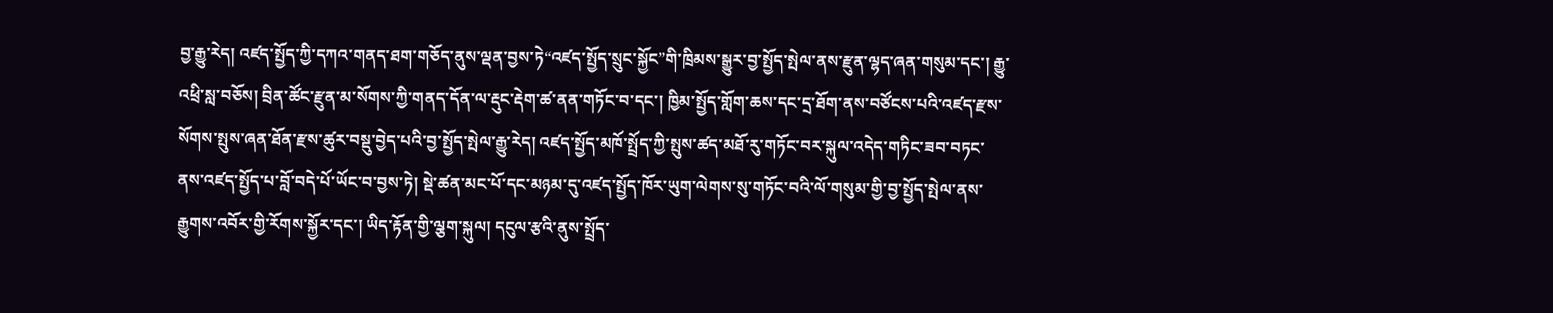བྱ་རྒྱུ་རེད། འཛད་སྤྱོད་ཀྱི་དཀའ་གནད་ཐག་གཅོད་ནུས་ལྡན་བྱས་ཏེ“འཛད་སྤྱོད་སྲུང་སྐྱོང”གི་ཁྲིམས་སྒྱུར་བྱ་སྤྱོད་སྤེལ་ནས་རྫུན་ལྷད་ཞན་གསུམ་དང་། རྒྱུ་འཕྲི་སླ་བཅོས། བྲིན་ཚོང་རྫུན་མ་སོགས་ཀྱི་གནད་དོན་ལ་རྡུང་རྡེག་ཚ་ནན་གཏོང་བ་དང་། ཁྱིམ་སྤྱོད་གློག་ཆས་དང་དྲ་ཐོག་ནས་བཙོངས་པའི་འཛད་རྫས་སོགས་སྤུས་ཞན་ཐོན་རྫས་ཚུར་བསྡུ་བྱེད་པའི་བྱ་སྤྱོད་སྤེལ་རྒྱུ་རེད། འཛད་སྤྱོད་མཁོ་སྤྲོད་ཀྱི་སྤུས་ཚད་མཐོ་རུ་གཏོང་བར་སྐུལ་འདེད་གཏིང་ཟབ་བཏང་ནས་འཛད་སྤྱོད་པ་བློ་བདེ་པོ་ཡོང་བ་བྱས་ཏེ། སྡེ་ཚན་མང་པོ་དང་མཉམ་དུ་འཛད་སྤྱོད་ཁོར་ཡུག་ལེགས་སུ་གཏོང་བའི་ལོ་གསུམ་གྱི་བྱ་སྤྱོད་སྤེལ་ནས་རྒྱུགས་འབོར་གྱི་རོགས་སྐྱོར་དང་། ཡིད་རྟོན་གྱི་ལྕག་སྐུལ། དངུལ་རྩའི་ནུས་སྤྲོད་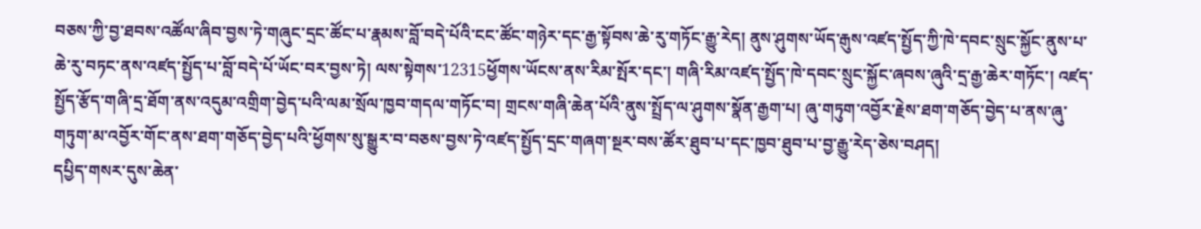བཅས་ཀྱི་བྱ་ཐབས་འཚོལ་ཞིབ་བྱས་ཏེ་གཞུང་དྲང་ཚོང་པ་རྣམས་བློ་བདེ་པོའི་ངང་ཚོང་གཉེར་དང་རྒྱ་སྟོབས་ཆེ་རུ་གཏོང་རྒྱུ་རེད། ནུས་ཤུགས་ཡོད་རྒུས་འཛད་སྤྱོད་ཀྱི་ཁེ་དབང་སྲུང་སྐྱོང་ནུས་པ་ཆེ་རུ་བཏང་ནས་འཛད་སྤྱོད་པ་བློ་བདེ་པོ་ཡོང་བར་བྱས་ཏེ། ལས་སྟེགས་12315ཕྱོགས་ཡོངས་ནས་རིམ་སྤོར་དང་། གཞི་རིམ་འཛད་སྤྱོད་ཁེ་དབང་སྲུང་སྐྱོང་ཞབས་ཞུའི་དྲ་རྒྱ་ཆེར་གཏོང་། འཛད་སྤྱོད་རྩོད་གཞི་དྲ་ཐོག་ནས་འདུམ་འགྲིག་བྱེད་པའི་ལམ་སྲོལ་ཁྱབ་གདལ་གཏོང་བ། གྲངས་གཞི་ཆེན་པོའི་ནུས་སྤྲོད་ལ་ཤུགས་སྣོན་རྒྱག་པ། ཞུ་གཏུག་འབྱོར་རྗེས་ཐག་གཅོད་བྱེད་པ་ནས་ཞུ་གཏུག་མ་འབྱོར་གོང་ནས་ཐག་གཅོད་བྱེད་པའི་ཕྱོགས་སུ་སྒྱུར་བ་བཅས་བྱས་ཏེ་འཛད་སྤྱོད་དྲང་གཞག་སྔར་བས་ཚོར་ཐུབ་པ་དང་ཁྱབ་ཐུབ་པ་བྱ་རྒྱུ་རེད་ཅེས་བཤད།
དཔྱིད་གསར་དུས་ཆེན་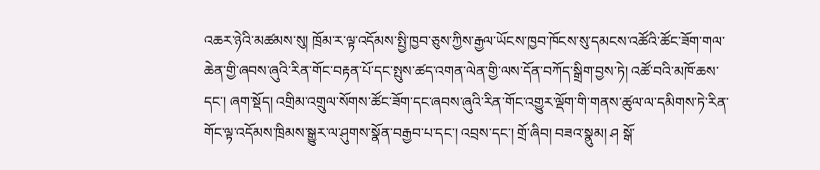འཆར་ཉེའི་མཚམས་སུ། ཁྲོམ་ར་ལྟ་འདོམས་སྤྱི་ཁྱབ་ཅུས་ཀྱིས་རྒྱལ་ཡོངས་ཁྱབ་ཁོངས་སུ་དམངས་འཚོའི་ཚོང་ཟོག་གལ་ཆེན་གྱི་ཞབས་ཞུའི་རིན་གོང་བརྟན་པོ་དང་སྤུས་ཚད་འགན་ལེན་གྱི་ལས་དོན་བཀོད་སྒྲིག་བྱས་ཏེ། འཚོ་བའི་མཁོ་ཆས་དང་། ཞག་སྡོད། འགྲིམ་འགྲུལ་སོགས་ཚོང་ཟོག་དང་ཞབས་ཞུའི་རིན་གོང་འགྱུར་ལྡོག་གི་གནས་ཚུལ་ལ་དམིགས་ཏེ་རིན་གོང་ལྟ་འདོམས་ཁྲིམས་སྒྱུར་ལ་ཤུགས་སྣོན་བརྒྱབ་པ་དང་། འབྲས་དང་། གྲོ་ཞིབ། བཟའ་སྣུམ། ཤ སྒོ་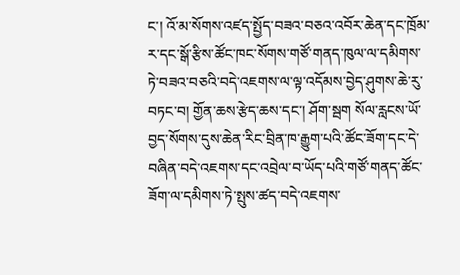ང་། འོ་མ་སོགས་འཛད་སྤྱོད་བཟའ་བཅའ་འབོར་ཆེན་དང་ཁྲོམ་ར་དང་སྒོ་རྩིས་ཚོང་ཁང་སོགས་གཙོ་གནད་ཁུལ་ལ་དམིགས་ཏེ་བཟའ་བཅའི་བདེ་འཇགས་ལ་ལྟ་འདོམས་བྱེད་ཤུགས་ཆེ་རུ་བཏང་བ། གྱོན་ཆས་རྩེད་ཆས་དང་། ཤོག་སྦག སོལ་རླངས་ཡོ་བྱད་སོགས་དུས་ཆེན་རིང་བྲིན་ཁ་རྒྱུག་པའི་ཚོང་ཟོག་དང་དེ་བཞིན་བདེ་འཇགས་དང་འབྲེལ་བ་ཡོད་པའི་གཙོ་གནད་ཚོང་ཟོག་ལ་དམིགས་ཏེ་སྤུས་ཚད་བདེ་འཇགས་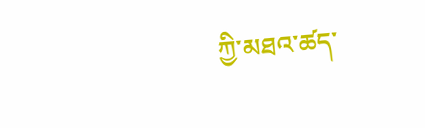ཀྱི་མཐའ་ཚད་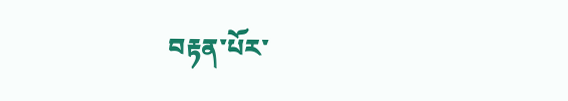བརྟན་པོར་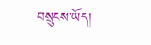བསྲུངས་ཡོད།